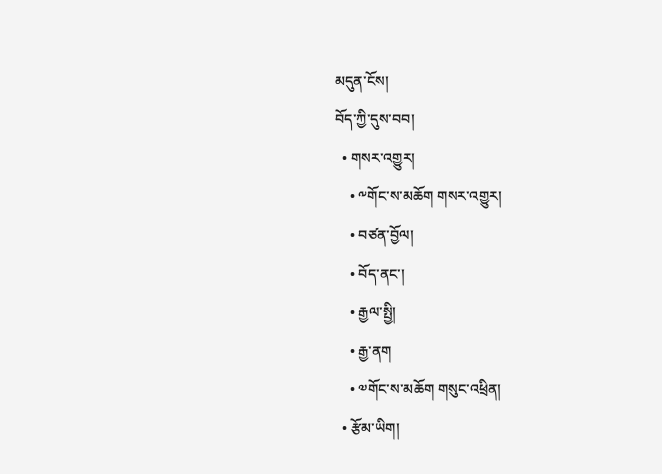མདུན་ངོས།
བོད་ཀྱི་དུས་བབ།
  • གསར་འགྱུར།
    • ༸གོང་ས་མཆོག གསར་འགྱུར།
    • བཙན་བྱོལ།
    • བོད་ནང་།
    • རྒྱལ་སྤྱི།
    • རྒྱ་ནག
    • ༧གོང་ས་མཆོག གསུང་འཕྲིན།
  • རྩོམ་ཡིག།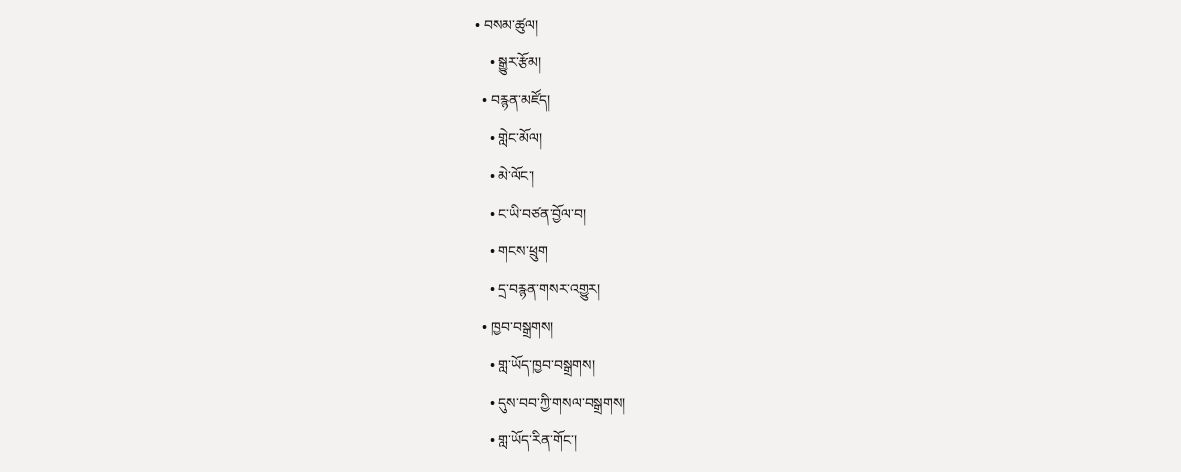• བསམ་ཚུལ།
    • སྒྱུར་རྩོམ།
  • བརྙན་མཛོད།
    • གླེང་མོལ།
    • མེ་ལོང་།
    • ང་ཡི་བཙན་བྱོལ་བ།
    • གངས་ཕྲུག
    • དྲ་བརྙན་གསར་འགྱུར།
  • ཁྱབ་བསྒྲགས།
    • གླ་ཡོད་ཁྱབ་བསྒྲགས།
    • དུས་བབ་ཀྱི་གསལ་བསྒྲགས།
    • གླ་ཡོད་རིན་གོང་།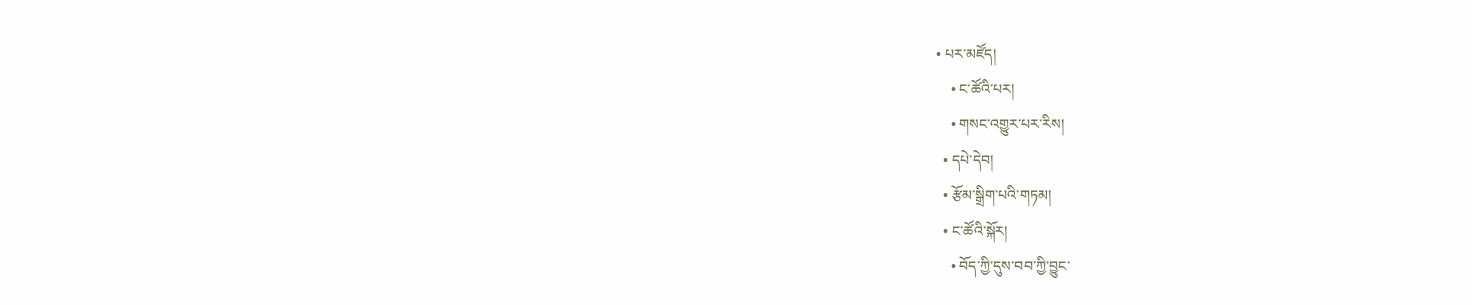• པར་མཛོད།
    • ང་ཚོའི་པར།
    • གསང་འགྱུར་པར་རིས།
  • དཔེ་དེབ།
  • རྩོམ་སྒྲིག་པའི་གཏམ།
  • ང་ཚོའི་སྐོར།
    • བོད་ཀྱི་དུས་བབ་ཀྱི་བྱུང་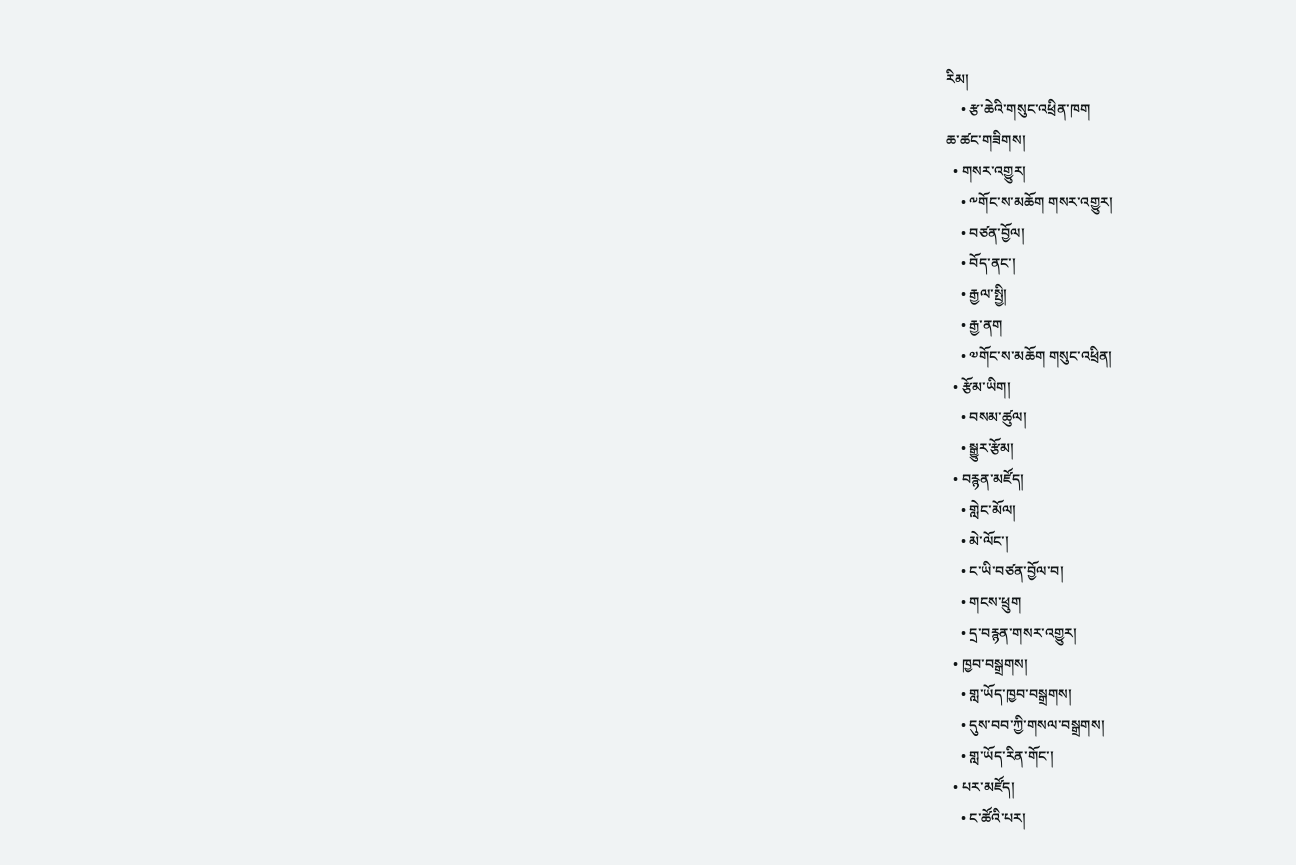རིམ།
    • རྩ་ཆེའི་གསུང་འཕྲིན་ཁག
ཆ་ཚང་གཟིགས།
  • གསར་འགྱུར།
    • ༸གོང་ས་མཆོག གསར་འགྱུར།
    • བཙན་བྱོལ།
    • བོད་ནང་།
    • རྒྱལ་སྤྱི།
    • རྒྱ་ནག
    • ༧གོང་ས་མཆོག གསུང་འཕྲིན།
  • རྩོམ་ཡིག།
    • བསམ་ཚུལ།
    • སྒྱུར་རྩོམ།
  • བརྙན་མཛོད།
    • གླེང་མོལ།
    • མེ་ལོང་།
    • ང་ཡི་བཙན་བྱོལ་བ།
    • གངས་ཕྲུག
    • དྲ་བརྙན་གསར་འགྱུར།
  • ཁྱབ་བསྒྲགས།
    • གླ་ཡོད་ཁྱབ་བསྒྲགས།
    • དུས་བབ་ཀྱི་གསལ་བསྒྲགས།
    • གླ་ཡོད་རིན་གོང་།
  • པར་མཛོད།
    • ང་ཚོའི་པར།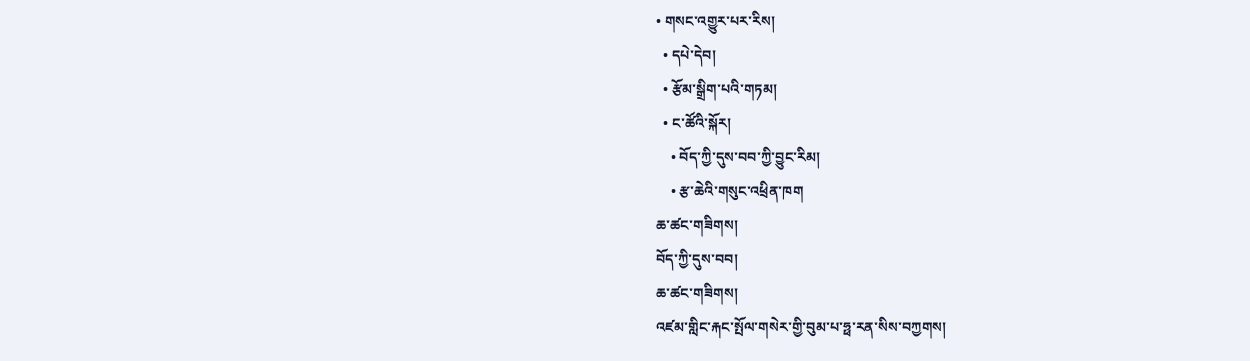• གསང་འགྱུར་པར་རིས།
  • དཔེ་དེབ།
  • རྩོམ་སྒྲིག་པའི་གཏམ།
  • ང་ཚོའི་སྐོར།
    • བོད་ཀྱི་དུས་བབ་ཀྱི་བྱུང་རིམ།
    • རྩ་ཆེའི་གསུང་འཕྲིན་ཁག
ཆ་ཚང་གཟིགས།
བོད་ཀྱི་དུས་བབ།
ཆ་ཚང་གཟིགས།
འཛམ་གླིང་རྐང་སྤོལ་གསེར་གྱི་བུམ་པ་ཧྥ་རན་སིས་བཀྱགས།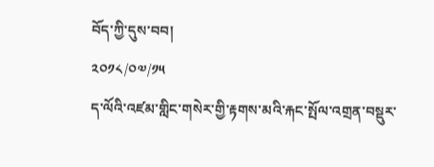བོད་ཀྱི་དུས་བབ།
༢༠༡༨/༠༧/༡༥
ད་ལོའི་འཛམ་གླིང་གསེར་གྱི་རྟགས་མའི་རྐང་སྤོལ་འགྲན་བསྡུར་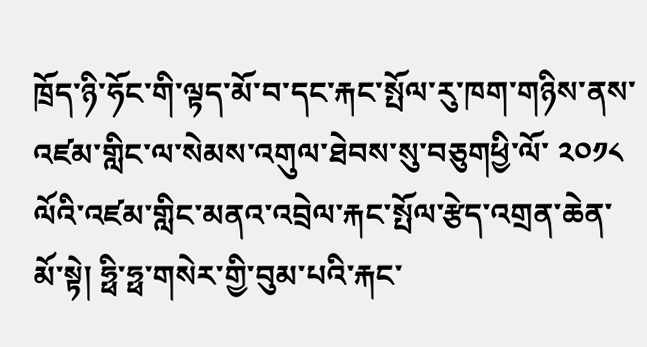ཁྲོད་ཉི་ཧོང་གི་ལྟད་མོ་བ་དང་རྐང་སྤོལ་རུ་ཁག་གཉིས་ནས་འཛམ་གླིང་ལ་སེམས་འགུལ་ཐེབས་སུ་བཅུགཕྱི་ལོ་ ༢༠༡༨ ལོའི་འཛམ་གླིང་མནའ་འབྲེལ་རྐང་སྤོལ་རྩེད་འགྲན་ཆེན་མོ་སྟེ། ཧྥི་ཧྥ་གསེར་གྱི་བུམ་པའི་རྐང་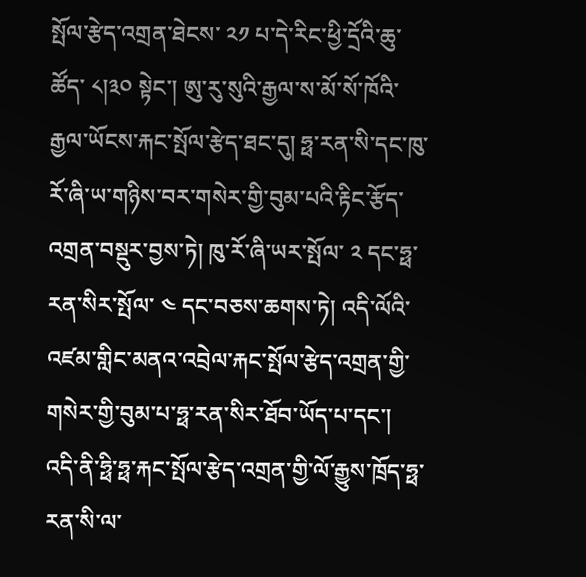སྤོལ་རྩེད་འགྲན་ཐེངས་ ༢༡ པ་དེ་རིང་ཕྱི་དྲོའི་ཆུ་ཚོད་ ༨།༣༠ སྟེང་། ཨུ་རུ་སུའི་རྒྱལ་ས་མོ་སོ་ཁོའི་རྒྱལ་ཡོངས་རྐང་སྤོལ་རྩེད་ཐང་དུ། ཧྥ་རན་སི་དང་ཁུ་རོ་ཞི་ཡ་གཉིས་བར་གསེར་གྱི་བུམ་པའི་རྟིང་རྩོད་འགྲན་བསྡུར་བྱས་ཏེ། ཁུ་རོ་ཞི་ཡར་སྤོལ་ ༢ དང་ཧྥ་རན་སིར་སྤོལ་ ༤ དང་བཅས་ཆགས་ཏེ། འདི་ལོའི་འཛམ་གླིང་མནའ་འབྲེལ་རྐང་སྤོལ་རྩེད་འགྲན་གྱི་གསེར་གྱི་བུམ་པ་ཧྥ་རན་སིར་ཐོབ་ཡོད་པ་དང་། འདི་ནི་ཧྥི་ཧྥ་རྐང་སྤོལ་རྩེད་འགྲན་གྱི་ལོ་རྒྱུས་ཁྲོད་ཧྥ་རན་སི་ལ་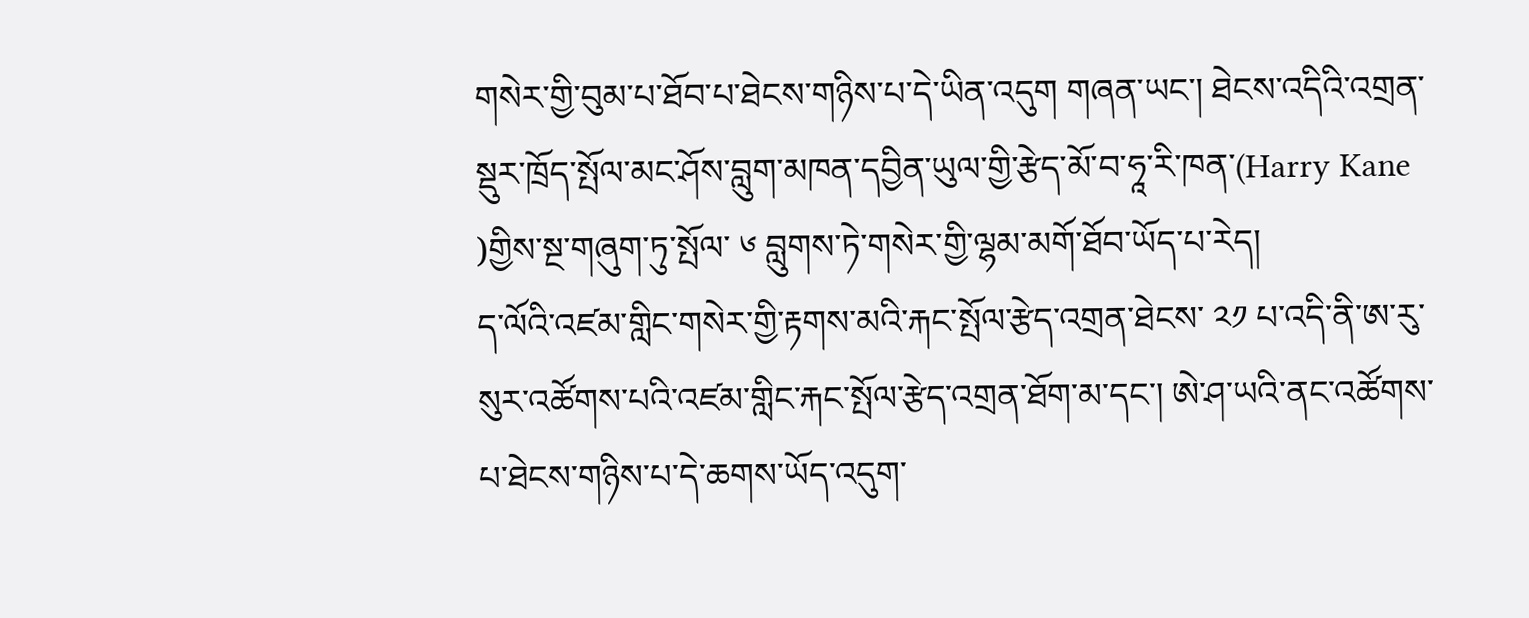གསེར་གྱི་བུམ་པ་ཐོབ་པ་ཐེངས་གཉིས་པ་དེ་ཡིན་འདུག གཞན་ཡང་། ཐེངས་འདིའི་འགྲན་སྡུར་ཁྲོད་སྤོལ་མང་ཤོས་བླུག་མཁན་དབྱིན་ཡུལ་གྱི་རྩེད་མོ་བ་ཧཱ་རི་ཁན་(Harry Kane )གྱིས་སྔ་གཞུག་ཏུ་སྤོལ་ ༦ བླུགས་ཏེ་གསེར་གྱི་ལྷམ་མགོ་ཐོབ་ཡོད་པ་རེད།
ད་ལོའི་འཛམ་གླིང་གསེར་གྱི་རྟགས་མའི་རྐང་སྤོལ་རྩེད་འགྲན་ཐེངས་ ༢༡ པ་འདི་ནི་ཨ་རུ་སུར་འཚོགས་པའི་འཛམ་གླིང་རྐང་སྤོལ་རྩེད་འགྲན་ཐོག་མ་དང་། ཨེ་ཤ་ཡའི་ནང་འཚོགས་པ་ཐེངས་གཉིས་པ་དེ་ཆགས་ཡོད་འདུག་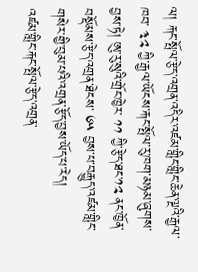ལ། རྐང་སྤོལ་རྩེད་འགྲན་འདིར་འཛམ་གླིང་གླིང་ཆེན་ལྔའི་རྒྱལ་ཁབ་ ༣༢ ཀྱི་རྒྱལ་ཡོངས་རྐང་སྤོལ་རུ་ཁག་མཉམ་ཞུགས་བྱས་ཏེ། ཨུ་རུ་སུའི་གྲོང་ཁྱེར་ ༡༡ ཀྱི་རྩེད་ཐང་༡༢ ནང་ཁྱོན་བསྡོམས་རྩེད་འགྲན་ཐེངས་ ༦༥ བྱས་པ་བརྒྱུད་འཛམ་གླིང་གསེར་གྱི་བུམ་པའི་འགྲན་རྩོད་བྱས་ཡོད་པ་རེད།
འཛམ་གླིང་རྐང་སྤོལ་རྩེད་འགྲན་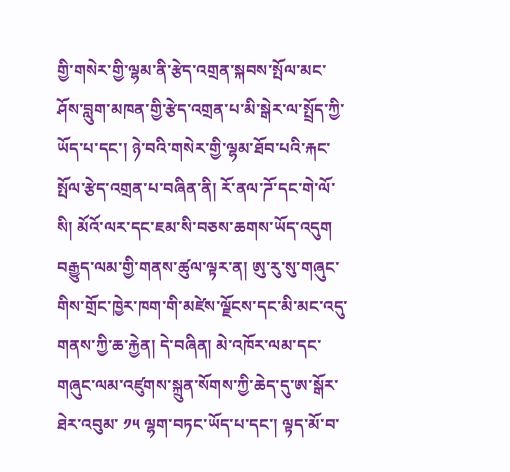གྱི་གསེར་གྱི་ལྷམ་ནི་རྩེད་འགྲན་སྐབས་སྤོལ་མང་ཤོས་བླུག་མཁན་གྱི་རྩེད་འགྲན་པ་མི་སྒེར་ལ་སྤྲོད་ཀྱི་ཡོད་པ་དང་། ཉེ་བའི་གསེར་གྱི་ལྷམ་ཐོབ་པའི་རྐང་སྤོལ་རྩེད་འགྲན་པ་བཞིན་ནི། རོ་ནལ་ཌོ་དང་གེ་ལོ་སི། མོའོ་ལར་དང་ཇམ་སི་བཅས་ཆགས་ཡོད་འདུག
བརྒྱུད་ལམ་གྱི་གནས་ཚུལ་ལྟར་ན། ཨུ་རུ་སུ་གཞུང་གིས་གྲོང་ཁྱེར་ཁག་གི་མཛེས་ལྗོངས་དང་མི་མང་འདུ་གནས་ཀྱི་ཆ་རྐྱེན། དེ་བཞིན། མེ་འཁོར་ལམ་དང་གཞུང་ལམ་འཛུགས་སྐྲུན་སོགས་ཀྱི་ཆེད་དུ་ཨ་སྒོར་ཐེར་འབུམ་ ༡༥ ལྷག་བཏང་ཡོད་པ་དང་། ལྟད་མོ་བ་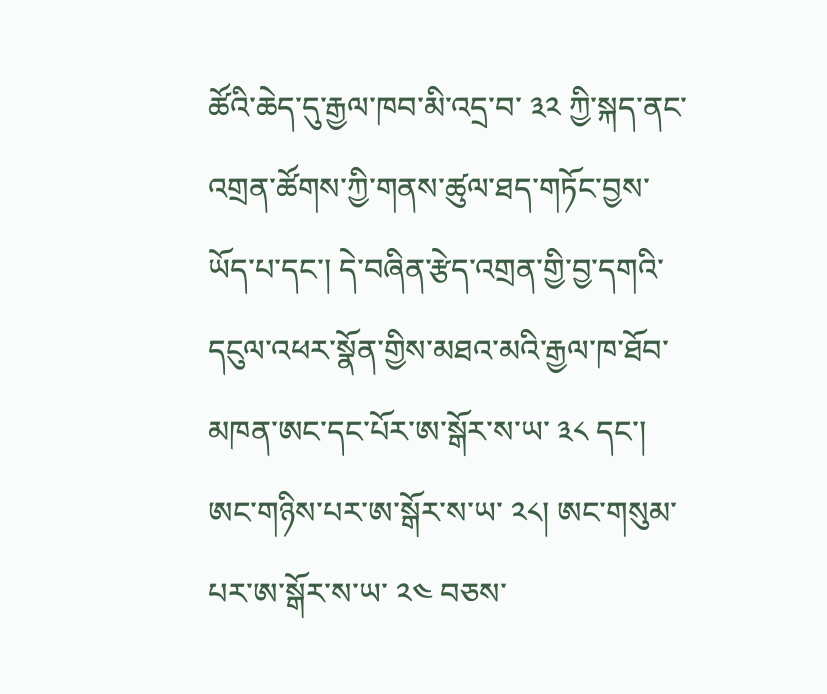ཚོའི་ཆེད་དུ་རྒྱལ་ཁབ་མི་འདྲ་བ་ ༣༢ ཀྱི་སྐད་ནང་འགྲན་ཚོགས་ཀྱི་གནས་ཚུལ་ཐད་གཏོང་བྱས་ཡོད་པ་དང་། དེ་བཞིན་རྩེད་འགྲན་གྱི་བྱ་དགའི་དངུལ་འཕར་སྣོན་གྱིས་མཐའ་མའི་རྒྱལ་ཁ་ཐོབ་མཁན་ཨང་དང་པོར་ཨ་སྒོར་ས་ཡ་ ༣༨ དང་། ཨང་གཉིས་པར་ཨ་སྒོར་ས་ཡ་ ༢༨། ཨང་གསུམ་པར་ཨ་སྒོར་ས་ཡ་ ༢༤ བཅས་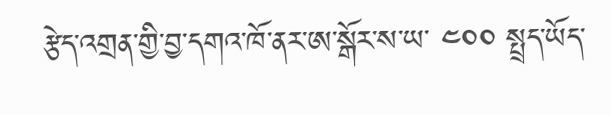རྩེད་འགྲན་གྱི་བྱ་དགའ་ཁོ་ནར་ཨ་སྒོར་ས་ཡ་ ༤༠༠ སྤྲད་ཡོད་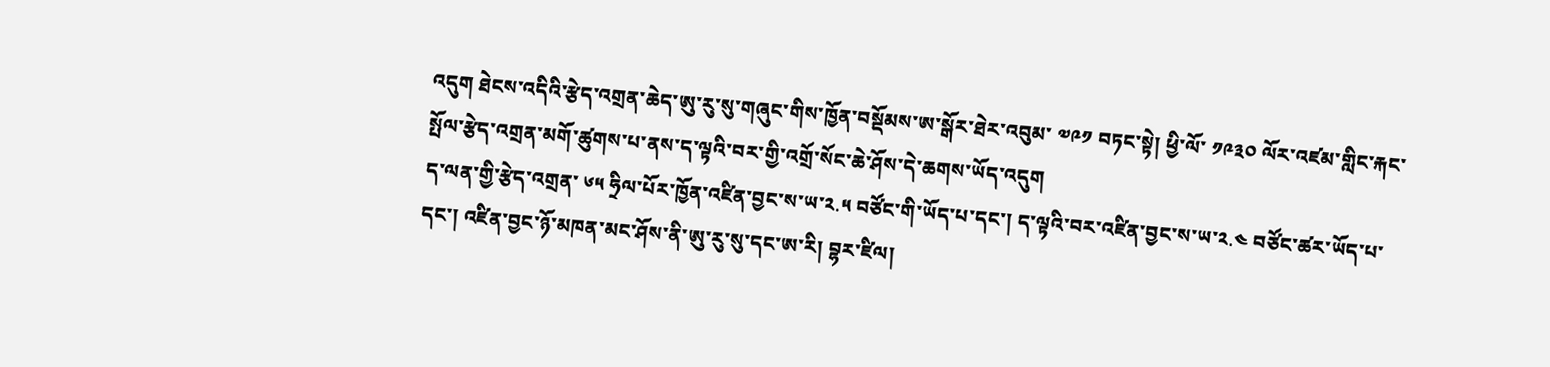འདུག ཐེངས་འདིའི་རྩེད་འགྲན་ཆེད་ཨུ་རུ་སུ་གཞུང་གིས་ཁྱོན་བསྡོམས་ཨ་སྒོར་ཐེར་འབུམ་ ༧༩༡ བཏང་སྟེ། ཕྱི་ལོ་ ༡༩༣༠ ལོར་འཛམ་གླིང་རྐང་སྤོལ་རྩེད་འགྲན་མགོ་ཚུགས་པ་ནས་ད་ལྟའི་བར་གྱི་འགྲོ་སོང་ཆེ་ཤོས་དེ་ཆགས་ཡོད་འདུག
ད་ལན་གྱི་རྩེད་འགྲན་ ༦༥ ཧྲིལ་པོར་ཁྱོན་འཛིན་བྱང་ས་ཡ་༢.༥ བཙོང་གི་ཡོད་པ་དང་། ད་ལྟའི་བར་འཛིན་བྱང་ས་ཡ་༢.༤ བཙོང་ཚར་ཡོད་པ་དང་། འཛིན་བྱང་ཉོ་མཁན་མང་ཤོས་ནི་ཨུ་རུ་སུ་དང་ཨ་རི། བྷར་ཛིལ།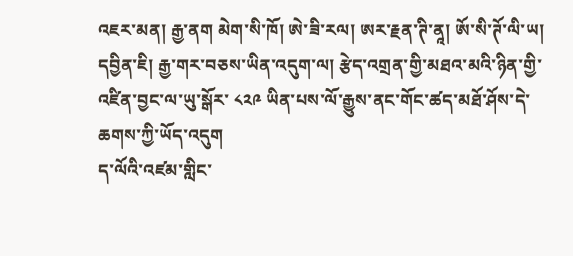འཇར་མན། རྒྱ་ནག མེག་སི་ཁོ། ཨེ་ཟི་རལ། ཨར་རྗན་ཊི་ནཱ། ཨོ་སི་ཊོ་ལི་ཡ། དབྱིན་ཇི། རྒྱ་གར་བཅས་ཡིན་འདུག་ལ། རྩེད་འགྲན་གྱི་མཐའ་མའི་ཉིན་གྱི་འཛིན་བྱང་ལ་ཡུ་སྒོར་ ༨༢༩ ཡིན་པས་ལོ་རྒྱུས་ནང་གོང་ཚད་མཐོ་ཤོས་དེ་ཆགས་ཀྱི་ཡོད་འདུག
ད་ལོའི་འཛམ་གླིང་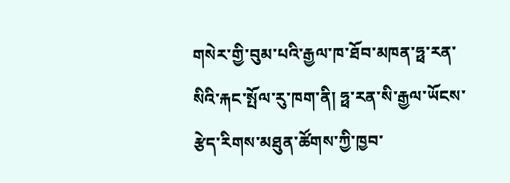གསེར་གྱི་བུམ་པའི་རྒྱལ་ཁ་ཐོབ་མཁན་ཧྥ་རན་སིའི་རྐང་སྤོལ་རུ་ཁག་ནི། ཧྥ་རན་སི་རྒྱལ་ཡོངས་རྩེད་རིགས་མཐུན་ཚོགས་ཀྱི་ཁྱབ་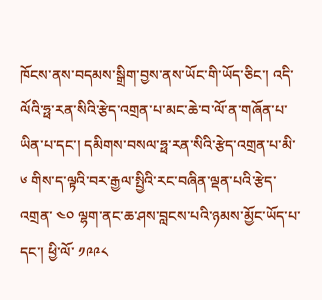ཁོངས་ནས་བདམས་སྒྲིག་བྱས་ནས་ཡོང་གི་ཡོད་ཅིང་། འདི་ལོའི་ཧྥ་རན་སིའི་རྩེད་འགྲན་པ་མང་ཆེ་བ་ལོ་ན་གཞོན་པ་ཡིན་པ་དང་། དམིགས་བསལ་ཧྥ་རན་སིའི་རྩེད་འགྲན་པ་མི་ ༦ གིས་ད་ལྟའི་བར་རྒྱལ་སྤྱིའི་རང་བཞིན་ལྡན་པའི་རྩེད་འགྲན་ ༤༠ ལྷག་ནང་ཆ་ཤས་བླངས་པའི་ཉམས་མྱོང་ཡོད་པ་དང་། ཕྱི་ལོ་ ༡༩༩༨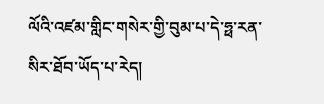ལོའི་འཛམ་གླིང་གསེར་གྱི་བུམ་པ་དེ་ཧྥ་རན་སིར་ཐོབ་ཡོད་པ་རེད།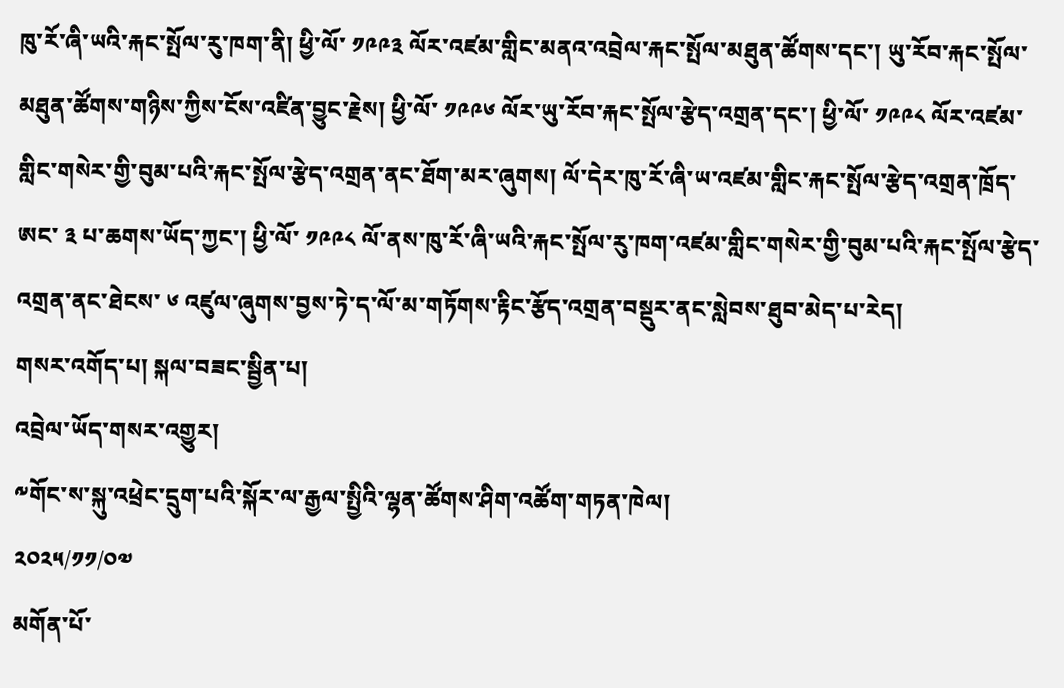ཁུ་རོ་ཞི་ཡའི་རྐང་སྤོལ་རུ་ཁག་ནི། ཕྱི་ལོ་ ༡༩༩༣ ལོར་འཛམ་གླིང་མནའ་འབྲེལ་རྐང་སྤོལ་མཐུན་ཚོགས་དང་། ཡུ་རོབ་རྐང་སྤོལ་མཐུན་ཚོགས་གཉིས་ཀྱིས་ངོས་འཛིན་བྱུང་རྗེས། ཕྱི་ལོ་ ༡༩༩༦ ལོར་ཡུ་རོབ་རྐང་སྤོལ་རྩེད་འགྲན་དང་། ཕྱི་ལོ་ ༡༩༩༨ ལོར་འཛམ་གླིང་གསེར་གྱི་བུམ་པའི་རྐང་སྤོལ་རྩེད་འགྲན་ནང་ཐོག་མར་ཞུགས། ལོ་དེར་ཁུ་རོ་ཞི་ཡ་འཛམ་གླིང་རྐང་སྤོལ་རྩེད་འགྲན་ཁྲོད་ཨང་ ༣ པ་ཆགས་ཡོད་ཀྱང་། ཕྱི་ལོ་ ༡༩༩༨ ལོ་ནས་ཁུ་རོ་ཞི་ཡའི་རྐང་སྤོལ་རུ་ཁག་འཛམ་གླིང་གསེར་གྱི་བུམ་པའི་རྐང་སྤོལ་རྩེད་འགྲན་ནང་ཐེངས་ ༦ འཛུལ་ཞུགས་བྱས་ཏེ་ད་ལོ་མ་གཏོགས་རྟིང་རྩོད་འགྲན་བསྡུར་ནང་སླེབས་ཐུབ་མེད་པ་རེད།
གསར་འགོད་པ། སྐལ་བཟང་སྦྱིན་པ།
འབྲེལ་ཡོད་གསར་འགྱུར།
༸གོང་ས་སྐུ་འཕྲེང་དྲུག་པའི་སྐོར་ལ་རྒྱལ་སྤྱིའི་ལྷན་ཚོགས་ཤིག་འཚོག་གཏན་ཁེལ།
༢༠༢༥/༡༡/༠༧
མགོན་པོ་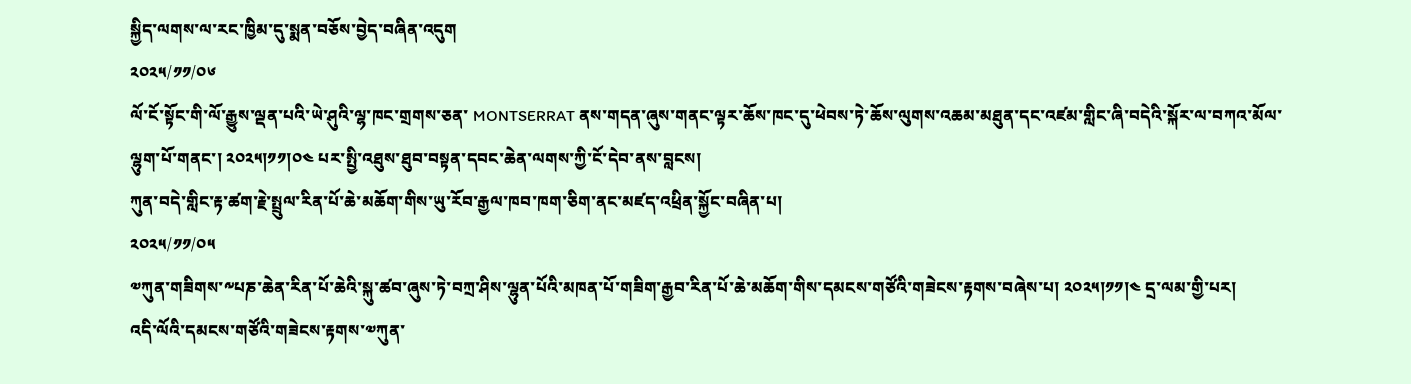སྐྱིད་ལགས་ལ་རང་ཁྱིམ་དུ་སྨན་བཅོས་བྱེད་བཞིན་འདུག
༢༠༢༥/༡༡/༠༦
ལོ་ངོ་སྟོང་གི་ལོ་རྒྱུས་ལྡན་པའི་ཡེ་ཤུའི་ལྷ་ཁང་གྲགས་ཅན་ MONTSERRAT ནས་གདན་ཞུས་གནང་ལྟར་ཆོས་ཁང་དུ་ཕེབས་ཏེ་ཆོས་ལུགས་འཆམ་མཐུན་དང་འཛམ་གླིང་ཞི་བདེའི་སྐོར་ལ་བཀའ་མོལ་ལྷུག་པོ་གནང་། ༢༠༢༥།༡༡།༠༤ པར་སྤྱི་འཐུས་ཐུབ་བསྟན་དབང་ཆེན་ལགས་ཀྱི་ངོ་དེབ་ནས་བླངས།
ཀུན་བདེ་གླིང་རྟ་ཚག་རྗེ་སྤྲུལ་རིན་པོ་ཆེ་མཆོག་གིས་ཡུ་རོབ་རྒྱལ་ཁབ་ཁག་ཅིག་ནང་མཛད་འཕྲིན་སྐྱོང་བཞིན་པ།
༢༠༢༥/༡༡/༠༥
༧ཀུན་གཟིགས་༸པཎ་ཆེན་རིན་པོ་ཆེའི་སྐུ་ཚབ་ཞུས་ཏེ་བཀྲ་ཤིས་ལྷུན་པོའི་མཁན་པོ་གཟིག་རྒྱབ་རིན་པོ་ཆེ་མཆོག་གིས་དམངས་གཙོའི་གཟེངས་རྟགས་བཞེས་པ། ༢༠༢༥།༡༡།༤ དྲ་ལམ་གྱི་པར།
འདི་ལོའི་དམངས་གཙོའི་གཟེངས་རྟགས་༧ཀུན་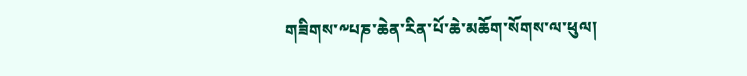གཟིགས་༸པཎ་ཆེན་རིན་པོ་ཆེ་མཆོག་སོགས་ལ་ཕུལ།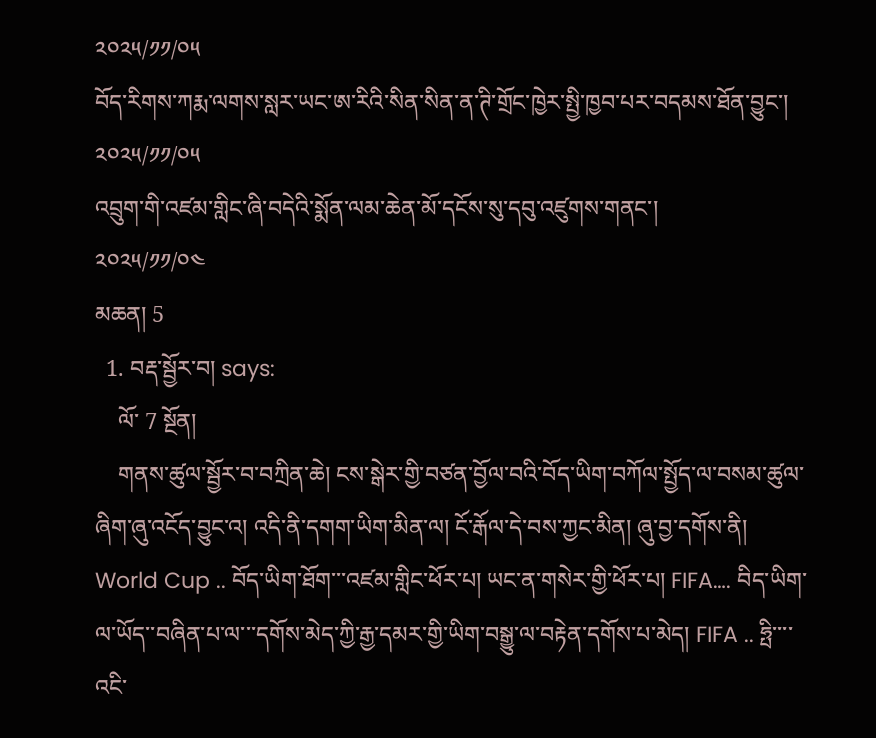༢༠༢༥/༡༡/༠༥
བོད་རིགས་ཀརྨ་ལགས་སླར་ཡང་ཨ་རིའི་སིན་སིན་ན་ཊི་གྲོང་ཁྱེར་སྤྱི་ཁྱབ་པར་བདམས་ཐོན་བྱུང་།
༢༠༢༥/༡༡/༠༥
འབྲུག་གི་འཛམ་གླིང་ཞི་བདེའི་སྨོན་ལམ་ཆེན་མོ་དངོས་སུ་དབུ་འཛུགས་གནང་།
༢༠༢༥/༡༡/༠༤
མཆན། 5
  1. བརྡ་སྦྱོར་བ། says:
    ལོ་ 7 སྔོན།
    གནས་ཚུལ་སྦྱོར་བ་བཀྲིན་ཆེ། ངས་སྒེར་གྱི་བཙན་བྱོལ་བའི་བོད་ཡིག་བཀོལ་སྤྱོད་ལ་བསམ་ཚུལ་ཞིག་ཞུ་འངོད་བྱུང་འ། འདི་ནི་དགག་ཡིག་མིན་ལ། ངོ་རྒོལ་དེ་བས་ཀྱང་མིན། ཞུ་བྱ་དགོས་ནི། World Cup .. བོད་ཡིག་ཐོག་་་འཛམ་གླིང་ཕོར་པ། ཡང་ན་གསེར་གྱི་ཕོར་པ། FIFA…. བིད་ཡིག་ལ་ཡོད་་བཞིན་པ་ལ་་་དགོས་མེད་ཀྱི་རྒྱ་དམར་གྱི་ཡིག་བསྒྱུ་ལ་བརྟེན་དགོས་པ་མེད། FIFA .. ཧྤི་་་་འངི་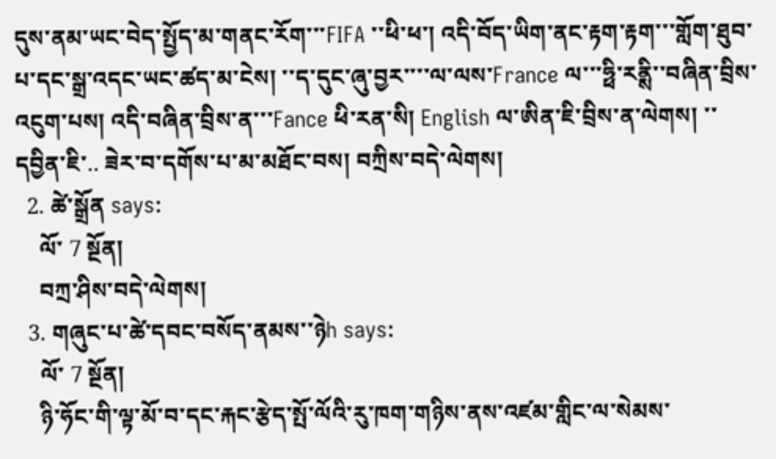དུས་ནམ་ཡང་བེད་སྤྱོད་མ་གནང་རོག་་་FIFA ་་ཕི་ཕ་། འདི་བོད་ཡིག་ནང་རྟག་རྟག་་་གློག་ཐུབ་པ་དང་སྒྲ་འདང་ཡང་ཚད་མ་ངེས། ་་ད་དུང་ཞུ་བྱར་་་་ལ་ལས་France ལ་་་ཧྥི་རནྶི་་བཞིན་བྲིས་འངུག་པས། འདི་བཞིན་བྲིས་ན་་་Fance ཕི་རན་སི། English ལ་ཨིན་ཇི་བྲིས་ན་ལེགས། ་་དབྱིན་ཇི་.. ཟེར་བ་དགོས་པ་མ་མཐོང་བས། བཀྲིས་བདེ་ལེགས།
  2. ཚེ་སྒྲོན says:
    ལོ་ 7 སྔོན།
    བཀྲ་ཤིས་བདེ་ལེགས།
  3. གཞུང་པ་ཚེ་དབང་བསོད་ནམས་་ཉེh says:
    ལོ་ 7 སྔོན།
    ཉི་ཧོང་གི་ལྟ་མོ་བ་དང་རྐང་རྩེད་སྤོ་ལོའི་རུ་ཁག་གཉིས་ནས་འཛམ་གླིང་ལ་སེམས་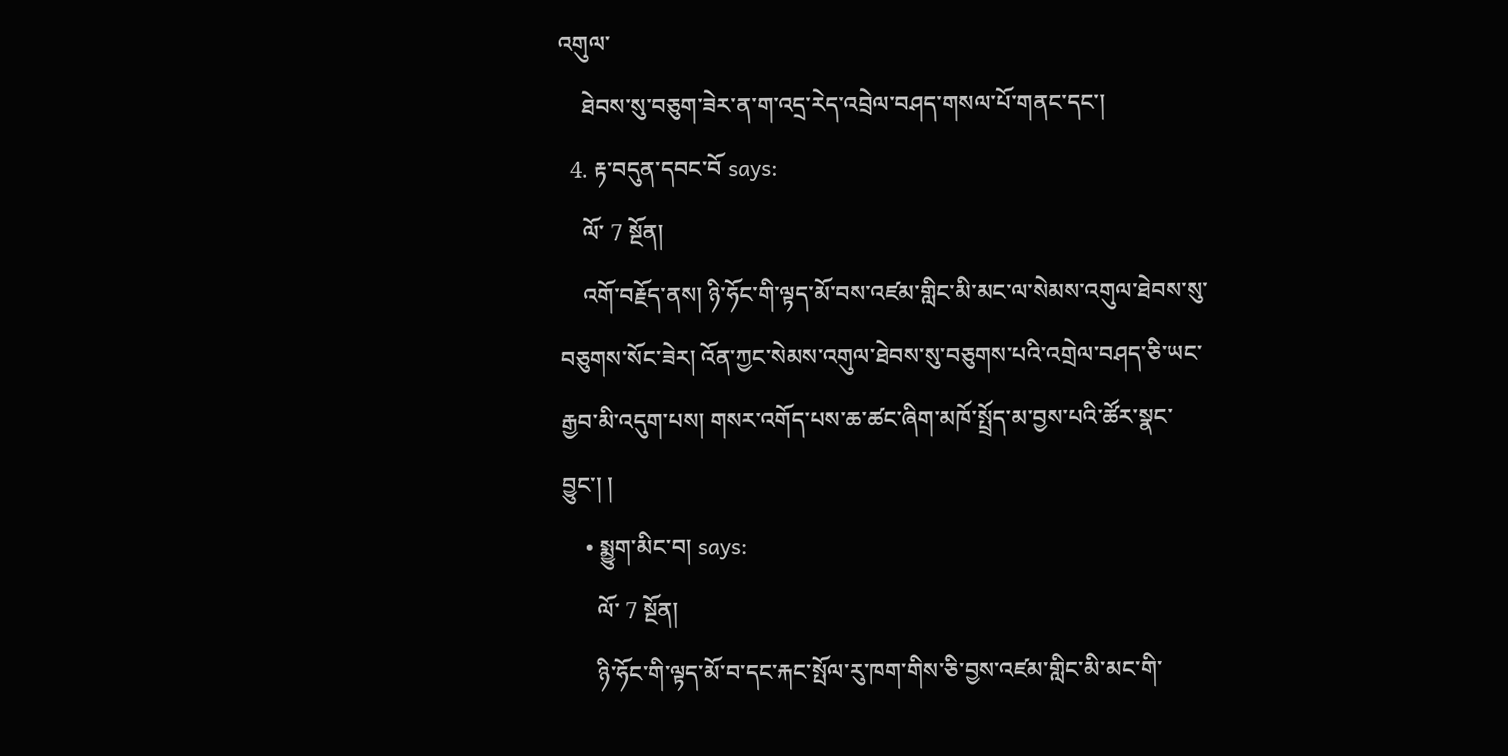འགུལ་
    ཐེབས་སུ་བཅུག་ཟེར་ན་ག་འདྲ་རེད་འབྲེལ་བཤད་གསལ་པོ་གནང་དང་།
  4. རྟ་བདུན་དབང་བོ says:
    ལོ་ 7 སྔོན།
    འགོ་བརྗོད་ནས། ཉི་ཧོང་གི་ལྟད་མོ་བས་འཛམ་གླིང་མི་མང་ལ་སེམས་འགུལ་ཐེབས་སུ་བཅུགས་སོང་ཟེར། འོན་ཀྱང་སེམས་འགུལ་ཐེབས་སུ་བཅུགས་པའི་འགྲེལ་བཤད་ཅི་ཡང་རྒྱབ་མི་འདུག་པས། གསར་འགོད་པས་ཆ་ཚང་ཞིག་མཁོ་སྤྲོད་མ་བྱས་པའི་ཚོར་སྣང་བྱུང་། །
    • སྨྱུག་མིང་བ། says:
      ལོ་ 7 སྔོན།
      ཉི་ཧོང་གི་ལྟད་མོ་བ་དང་རྐང་སྤོལ་རུ་ཁག་གིས་ཅི་བྱས་འཛམ་གླིང་མི་མང་གི་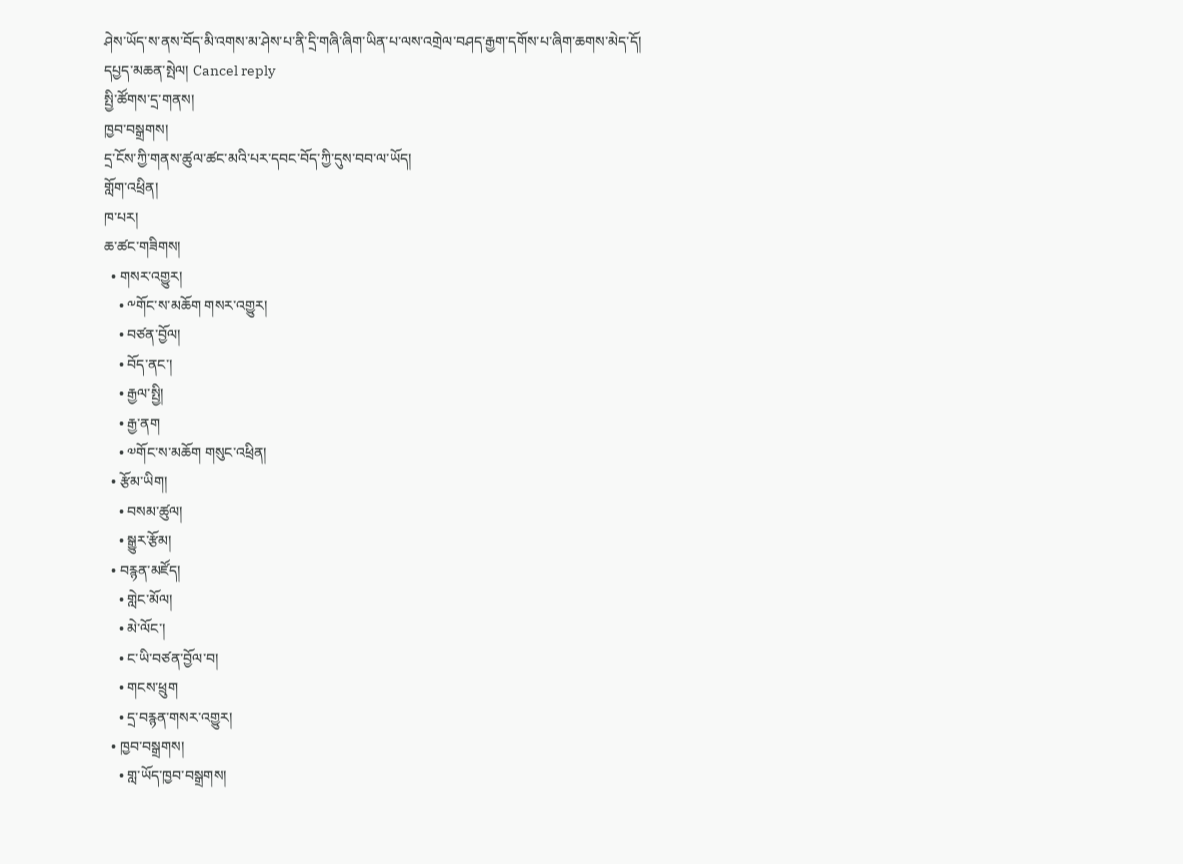ཤེས་ཡོད་ས་ནས་བོད་མི་འགས་མ་ཤེས་པ་ནི་དྲི་གཞི་ཞིག་ཡིན་པ་ལས་འགྲེལ་བཤད་རྒྱག་དགོས་པ་ཞིག་ཆགས་མེད་དོ།
དཔྱད་མཆན་སྤེལ། Cancel reply
སྤྱི་ཚོགས་དྲ་གནས།
ཁྱབ་བསྒྲགས།
དྲ་ངོས་ཀྱི་གནས་ཚུལ་ཚང་མའི་པར་དབང་བོད་ཀྱི་དུས་བབ་ལ་ཡོད།
གློག་འཕྲིན།
ཁ་པར།
ཆ་ཚང་གཟིགས།
  • གསར་འགྱུར།
    • ༸གོང་ས་མཆོག གསར་འགྱུར།
    • བཙན་བྱོལ།
    • བོད་ནང་།
    • རྒྱལ་སྤྱི།
    • རྒྱ་ནག
    • ༧གོང་ས་མཆོག གསུང་འཕྲིན།
  • རྩོམ་ཡིག།
    • བསམ་ཚུལ།
    • སྒྱུར་རྩོམ།
  • བརྙན་མཛོད།
    • གླེང་མོལ།
    • མེ་ལོང་།
    • ང་ཡི་བཙན་བྱོལ་བ།
    • གངས་ཕྲུག
    • དྲ་བརྙན་གསར་འགྱུར།
  • ཁྱབ་བསྒྲགས།
    • གླ་ཡོད་ཁྱབ་བསྒྲགས།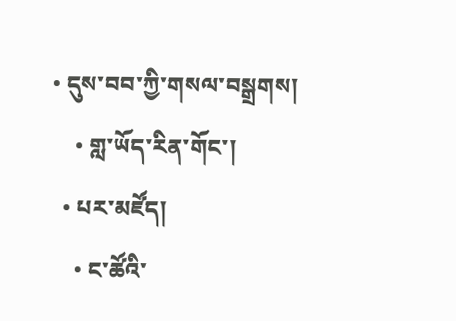• དུས་བབ་ཀྱི་གསལ་བསྒྲགས།
    • གླ་ཡོད་རིན་གོང་།
  • པར་མཛོད།
    • ང་ཚོའི་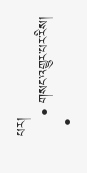པར།
    • གསང་འགྱུར་པར་རིས།
  •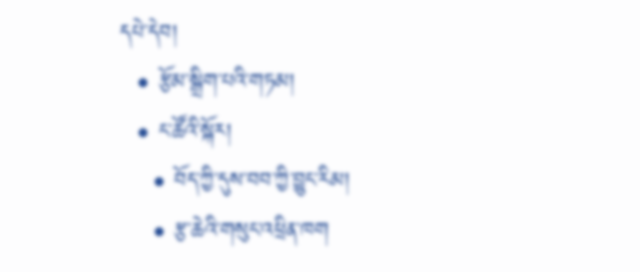དཔེ་དེབ།
  • རྩོམ་སྒྲིག་པའི་གཏམ།
  • ང་ཚོའི་སྐོར།
    • བོད་ཀྱི་དུས་བབ་ཀྱི་བྱུང་རིམ།
    • རྩ་ཆེའི་གསུང་འཕྲིན་ཁག